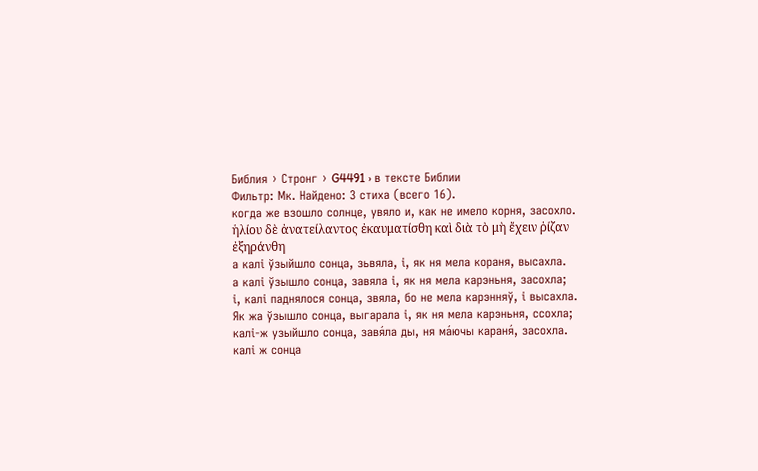Библия › Стронг › G4491 › в тексте Библии
Фильтр: Мк. Найдено: 3 стиха (всего 16).
когда же взошло солнце, увяло и, как не имело корня, засохло.
ἡλίου δὲ ἀνατείλαντος ἐκαυματίσθη καὶ διὰ τὸ μὴ ἔχειν ῥίζαν ἐξηράνθη
а калі ўзыйшло сонца, зьвяла, і, як ня мела кораня, высахла.
а калі ўзышло сонца, завяла і, як ня мела карэньня, засохла;
і, калі паднялося сонца, звяла, бо не мела карэнняў, і высахла.
Як жа ўзышло сонца, выгарала і, як ня мела карэньня, ссохла;
калі-ж узыйшло сонца, завя́ла ды, ня ма́ючы караня́, засохла.
калі ж сонца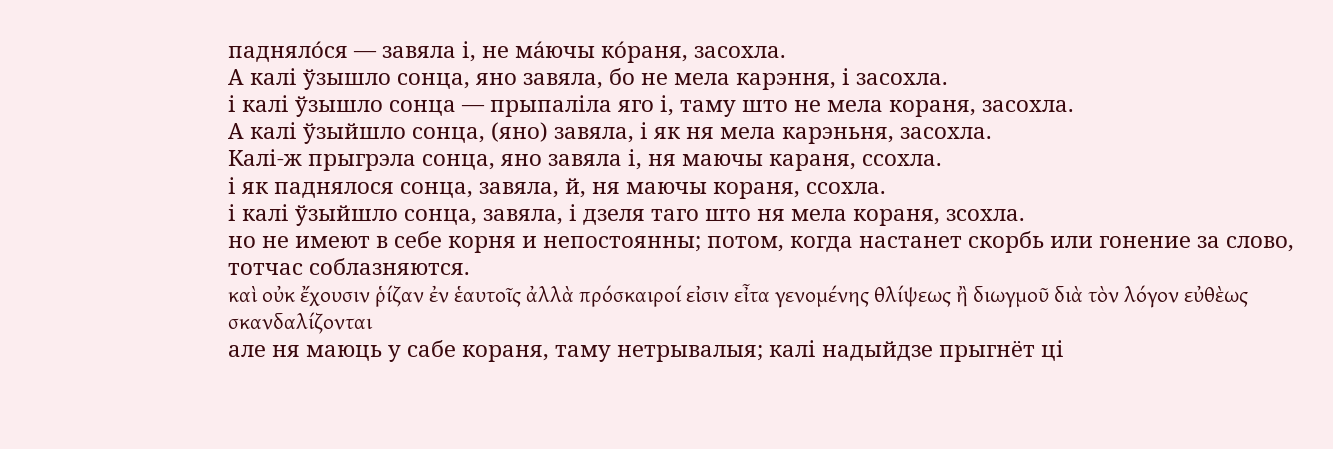падняло́ся — завяла і, не ма́ючы ко́раня, засохла.
А калі ўзышло сонца, яно завяла, бо не мела карэння, і засохла.
і калі ўзышло сонца — прыпаліла яго і, таму што не мела кораня, засохла.
А калі ўзыйшло сонца, (яно) завяла, і як ня мела карэньня, засохла.
Калі-ж прыгрэла сонца, яно завяла і, ня маючы караня, ссохла.
і як паднялося сонца, завяла, й, ня маючы кораня, ссохла.
і калі ўзыйшло сонца, завяла, і дзеля таго што ня мела кораня, зсохла.
но не имеют в себе корня и непостоянны; потом, когда настанет скорбь или гонение за слово, тотчас соблазняются.
καὶ οὐκ ἔχουσιν ῥίζαν ἐν ἑαυτοῖς ἀλλὰ πρόσκαιροί εἰσιν εἶτα γενομένης θλίψεως ἢ διωγμοῦ διὰ τὸν λόγον εὐθὲως σκανδαλίζονται
але ня маюць у сабе кораня, таму нетрывалыя; калі надыйдзе прыгнёт ці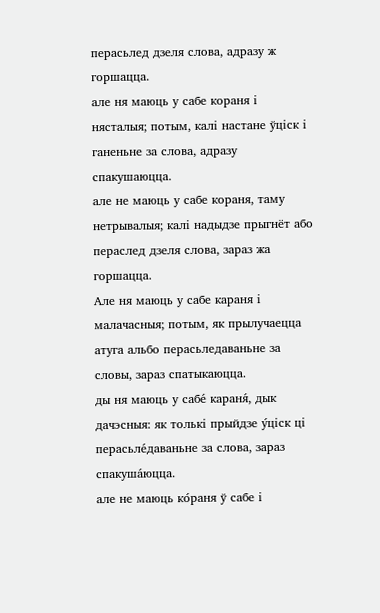перасьлед дзеля слова, адразу ж горшацца.
але ня маюць у сабе кораня і нясталыя; потым, калі настане ўціск і ганеньне за слова, адразу спакушаюцца.
але не маюць у сабе кораня, таму нетрывалыя; калі надыдзе прыгнёт або пераслед дзеля слова, зараз жа горшацца.
Але ня маюць у сабе караня і малачасныя; потым, як прылучаецца атуга альбо перасьледаваньне за словы, зараз спатыкаюцца.
ды ня маюць у сабе́ караня́, дык дачэсныя: як толькі прыйдзе у́ціск ці перасьле́даваньне за слова, зараз спакуша́юцца.
але не маюць ко́раня ў сабе і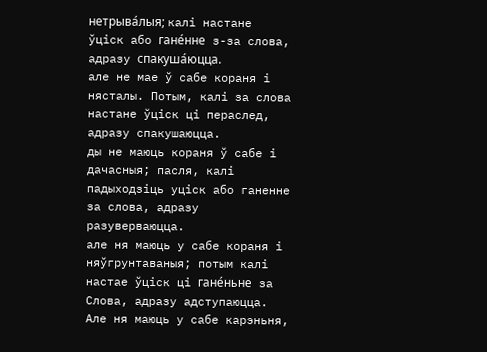нетрыва́лыя; калі настане ўціск або гане́нне з-за слова, адразу спакуша́юцца.
але не мае ў сабе кораня і нясталы. Потым, калі за слова настане ўціск ці пераслед, адразу спакушаюцца.
ды не маюць кораня ў сабе і дачасныя; пасля, калі падыходзіць уціск або ганенне за слова, адразу разуверваюцца.
але ня маюць у сабе кораня і няўгрунтаваныя; потым калі настае ўціск ці гане́ньне за Слова, адразу адступаюцца.
Але ня маюць у сабе карэньня,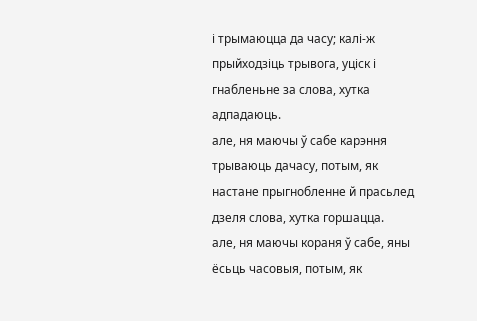і трымаюцца да часу; калі-ж прыйходзіць трывога, уціск і гнабленьне за слова, хутка адпадаюць.
але, ня маючы ў сабе карэння трываюць дачасу, потым, як настане прыгнобленне й прасьлед дзеля слова, хутка горшацца.
але, ня маючы кораня ў сабе, яны ёсьць часовыя, потым, як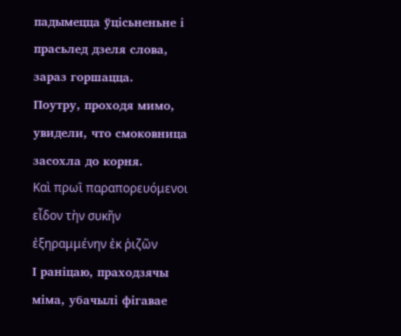падымецца ўцісьненьне і прасьлед дзеля слова, зараз горшацца.
Поутру, проходя мимо, увидели, что смоковница засохла до корня.
Καὶ πρωῒ παραπορευόμενοι εἶδον τὴν συκῆν ἐξηραμμένην ἐκ ῥιζῶν
І раніцаю, праходзячы міма, убачылі фігавае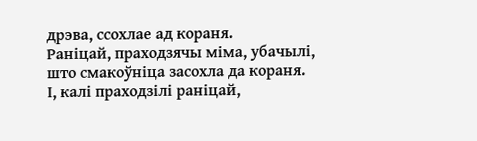дрэва, ссохлае ад кораня.
Раніцай, праходзячы міма, убачылі, што смакоўніца засохла да кораня.
І, калі праходзілі раніцай,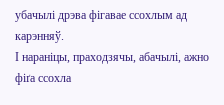убачылі дрэва фігавае ссохлым ад карэнняў.
І нараніцы, праходзячы, абачылі, ажно фіґа ссохла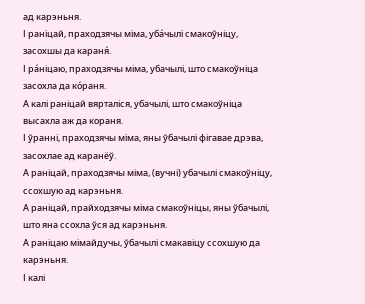ад карэньня.
І раніцай, праходзячы міма, уба́чылі смакоўніцу, засохшы да караня́.
І ра́ніцаю, праходзячы міма, убачылі, што смакоўніца засохла да ко́раня.
А калі раніцай вярталіся, убачылі, што смакоўніца высахла аж да кораня.
І ўранні, праходзячы міма, яны ўбачылі фігавае дрэва, засохлае ад каранёў.
А раніцай, праходзячы міма, (вучні) убачылі смакоўніцу, ссохшую ад карэньня.
А раніцай, прайходзячы міма смакоўніцы, яны ўбачылі, што яна ссохла ўся ад карэньня.
А раніцаю мімайдучы, ўбачылі смакавіцу ссохшую да карэньня.
І калі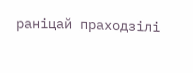раніцай праходзілі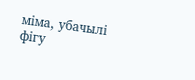міма, убачылі фігу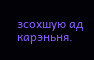зсохшую ад карэньня.